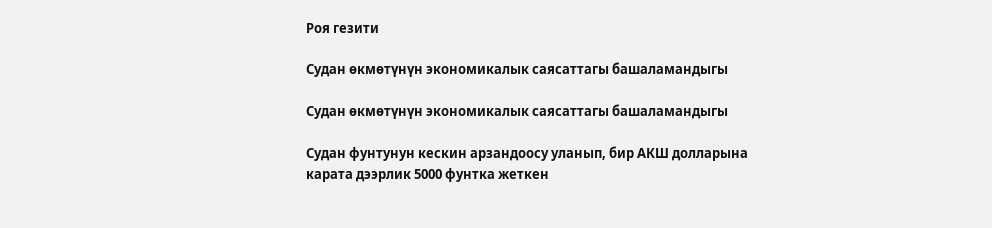Роя гезити

Судан өкмөтүнүн экономикалык саясаттагы башаламандыгы

Судан өкмөтүнүн экономикалык саясаттагы башаламандыгы

Судан фунтунун кескин арзандоосу уланып, бир АКШ долларына карата дээрлик 5000 фунтка жеткен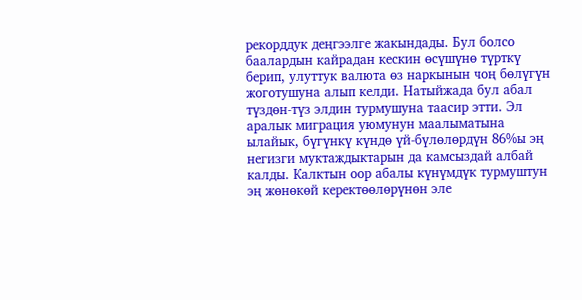рекорддук деңгээлге жакындады. Бул болсо баалардын кайрадан кескин өсүшүнө түрткү берип, улуттук валюта өз наркынын чоң бөлүгүн жоготушуна алып келди. Натыйжада бул абал түздөн-түз элдин турмушуна таасир этти. Эл аралык миграция уюмунун маалыматына ылайык, бүгүнкү күндө үй-бүлөлөрдүн 86%ы эң негизги муктаждыктарын да камсыздай албай калды. Калктын оор абалы күнүмдүк турмуштун эң жөнөкөй керектөөлөрүнөн эле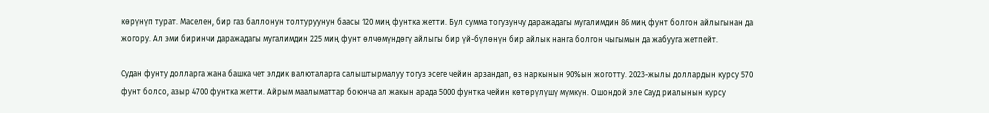көрүнүп турат. Маселен, бир газ баллонун толтуруунун баасы 120 миң фунтка жетти. Бул сумма тогузунчу даражадагы мугалимдин 86 миң фунт болгон айлыгынан да жогору. Ал эми биринчи даражадагы мугалимдин 225 миң фунт өлчөмүндөгү айлыгы бир үй-бүлөнүн бир айлык нанга болгон чыгымын да жабууга жетпейт.

Судан фунту долларга жана башка чет элдик валюталарга салыштырмалуу тогуз эсеге чейин арзандап, өз наркынын 90%ын жоготту. 2023-жылы доллардын курсу 570 фунт болсо, азыр 4700 фунтка жетти. Айрым маалыматтар боюнча ал жакын арада 5000 фунтка чейин көтөрүлүшү мүмкүн. Ошондой эле Сауд риалынын курсу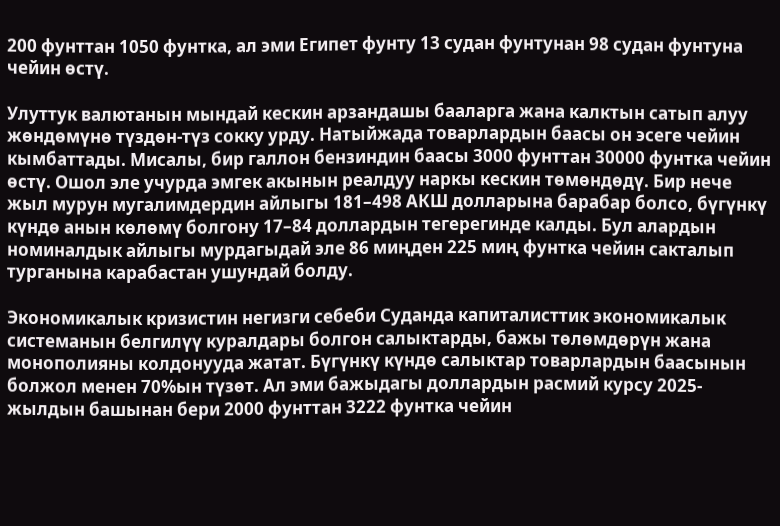200 фунттан 1050 фунтка, ал эми Египет фунту 13 судан фунтунан 98 судан фунтуна чейин өстү.

Улуттук валютанын мындай кескин арзандашы бааларга жана калктын сатып алуу жөндөмүнө түздөн-түз сокку урду. Натыйжада товарлардын баасы он эсеге чейин кымбаттады. Мисалы, бир галлон бензиндин баасы 3000 фунттан 30000 фунтка чейин өстү. Ошол эле учурда эмгек акынын реалдуу наркы кескин төмөндөдү. Бир нече жыл мурун мугалимдердин айлыгы 181–498 АКШ долларына барабар болсо, бүгүнкү күндө анын көлөмү болгону 17–84 доллардын тегерегинде калды. Бул алардын номиналдык айлыгы мурдагыдай эле 86 миңден 225 миң фунтка чейин сакталып турганына карабастан ушундай болду.

Экономикалык кризистин негизги себеби Суданда капиталисттик экономикалык системанын белгилүү куралдары болгон салыктарды, бажы төлөмдөрүн жана монополияны колдонууда жатат. Бүгүнкү күндө салыктар товарлардын баасынын болжол менен 70%ын түзөт. Ал эми бажыдагы доллардын расмий курсу 2025-жылдын башынан бери 2000 фунттан 3222 фунтка чейин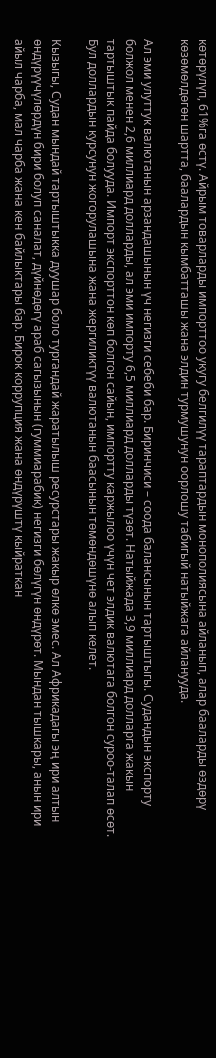көтөрүлүп, 61%га өстү. Айрым товарларды импорттоо укугу белгилүү тараптардын монополиясына айланып, алар бааларды өздөрү көзөмөлдөгөн шартта, баалардын кымбатташы жана элдин турмушунун оорлошу табигый натыйжага айланууда.

Ал эми улуттук валютанын арзандашынын үч негизги себеби бар. Биринчиси – соода балансынын тартыштыгы. Судандын экспорту болжол менен 2,6 миллиард долларды, ал эми импорту 6,5 миллиард долларды түзөт. Натыйжада 3,9 миллиард долларга жакын тартыштык пайда болууда. Импорт экспорттон көп болгон сайын, импортту каржылоо үчүн чет элдик валютага болгон суроо-талап өсөт. Бул доллардын курсунун жогорулашына жана жергиликтүү валютанын баасынын төмөндөшүнө алып келет.

Кызыгы, Судан мындай тартыштыкка дуушар боло тургандай жаратылыш ресурстары жакыр өлкө эмес. Ал Африкадагы эң ири алтын өндүрүүчүлөрдүн бири болуп саналат, дүйнөдөгү араб сагызынын (гуммиарабик) негизги бөлүгүн өндүрөт. Мындан тышкары, анын ири айыл чарба, мал чарба жана кен байлыктары бар. Бирок коррупция жана өндүрүштү кыйраткан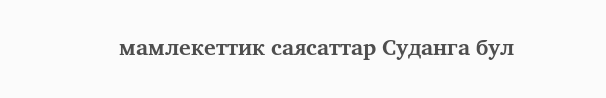мамлекеттик саясаттар Суданга бул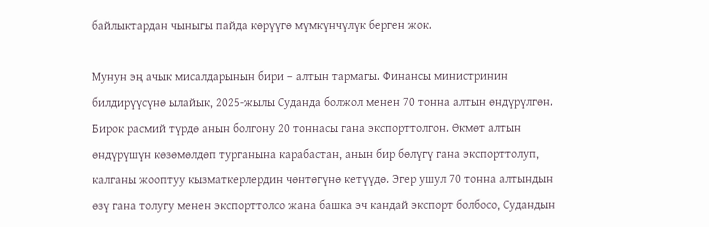байлыктардан чыныгы пайда көрүүгө мүмкүнчүлүк берген жок.

Мунун эң ачык мисалдарынын бири – алтын тармагы. Финансы министринин билдирүүсүнө ылайык, 2025-жылы Суданда болжол менен 70 тонна алтын өндүрүлгөн. Бирок расмий түрдө анын болгону 20 тоннасы гана экспорттолгон. Өкмөт алтын өндүрүшүн көзөмөлдөп турганына карабастан, анын бир бөлүгү гана экспорттолуп, калганы жооптуу кызматкерлердин чөнтөгүнө кетүүдө. Эгер ушул 70 тонна алтындын өзү гана толугу менен экспорттолсо жана башка эч кандай экспорт болбосо, Судандын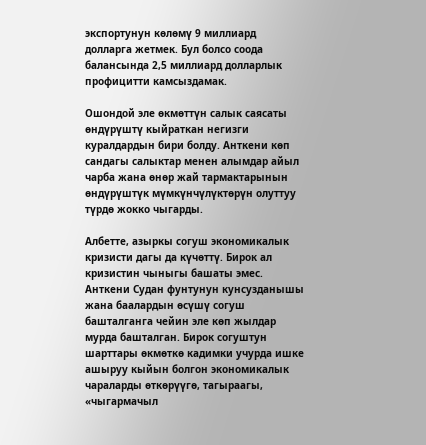экспортунун көлөмү 9 миллиард долларга жетмек. Бул болсо соода балансында 2,5 миллиард долларлык профицитти камсыздамак.

Ошондой эле өкмөттүн салык саясаты өндүрүштү кыйраткан негизги куралдардын бири болду. Анткени көп сандагы салыктар менен алымдар айыл чарба жана өнөр жай тармактарынын өндүрүштүк мүмкүнчүлүктөрүн олуттуу түрдө жокко чыгарды.

Албетте, азыркы согуш экономикалык кризисти дагы да күчөттү. Бирок ал кризистин чыныгы башаты эмес. Анткени Судан фунтунун кунсузданышы жана баалардын өсүшү согуш башталганга чейин эле көп жылдар мурда башталган. Бирок согуштун шарттары өкмөткө кадимки учурда ишке ашыруу кыйын болгон экономикалык чараларды өткөрүүгө, тагыраагы, «чыгармачыл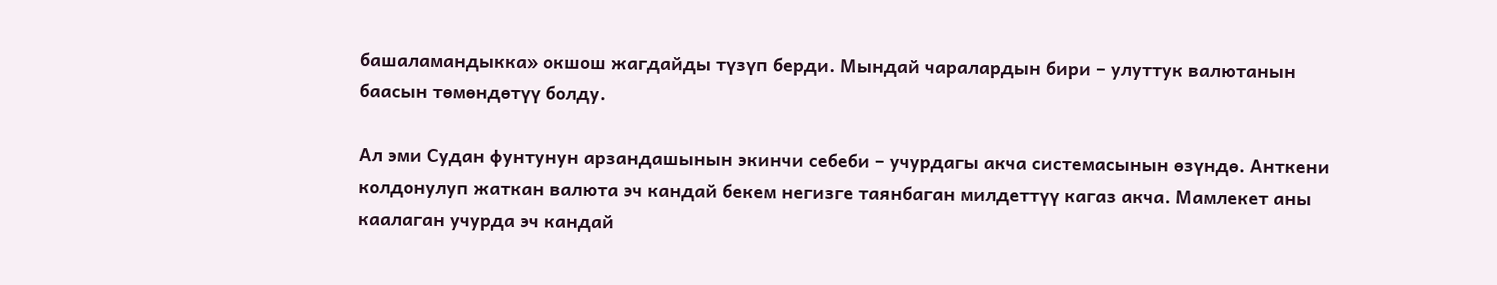башаламандыкка» окшош жагдайды түзүп берди. Мындай чаралардын бири – улуттук валютанын баасын төмөндөтүү болду.

Ал эми Судан фунтунун арзандашынын экинчи себеби – учурдагы акча системасынын өзүндө. Анткени колдонулуп жаткан валюта эч кандай бекем негизге таянбаган милдеттүү кагаз акча. Мамлекет аны каалаган учурда эч кандай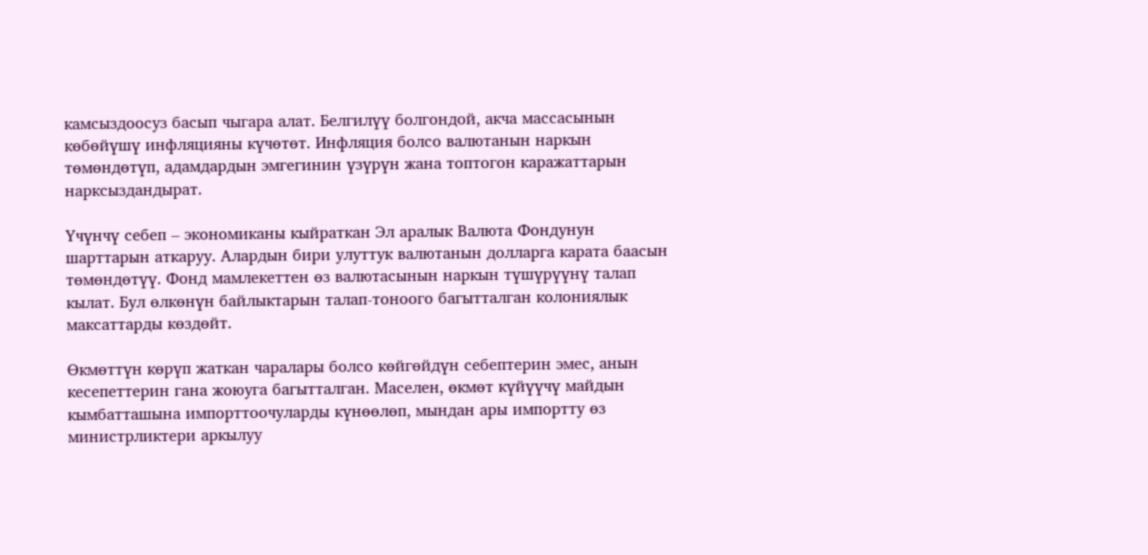камсыздоосуз басып чыгара алат. Белгилүү болгондой, акча массасынын көбөйүшү инфляцияны күчөтөт. Инфляция болсо валютанын наркын төмөндөтүп, адамдардын эмгегинин үзүрүн жана топтогон каражаттарын нарксыздандырат.

Үчүнчү себеп – экономиканы кыйраткан Эл аралык Валюта Фондунун шарттарын аткаруу. Алардын бири улуттук валютанын долларга карата баасын төмөндөтүү. Фонд мамлекеттен өз валютасынын наркын түшүрүүнү талап кылат. Бул өлкөнүн байлыктарын талап-тоноого багытталган колониялык максаттарды көздөйт.

Өкмөттүн көрүп жаткан чаралары болсо көйгөйдүн себептерин эмес, анын кесепеттерин гана жоюуга багытталган. Маселен, өкмөт күйүүчү майдын кымбатташына импорттоочуларды күнөөлөп, мындан ары импортту өз министрликтери аркылуу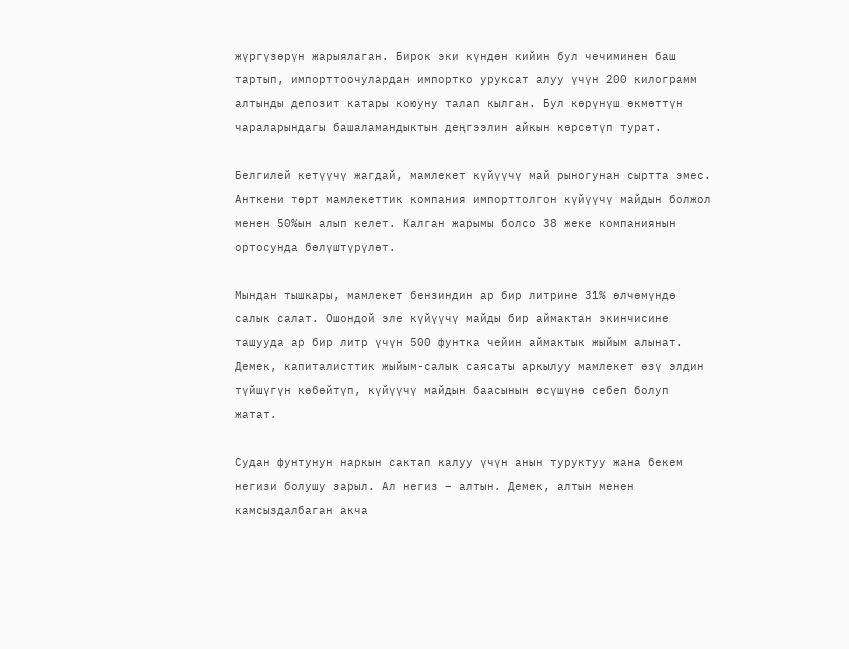жүргүзөрүн жарыялаган. Бирок эки күндөн кийин бул чечиминен баш тартып, импорттоочулардан импортко уруксат алуу үчүн 200 килограмм алтынды депозит катары коюуну талап кылган. Бул көрүнүш өкмөттүн чараларындагы башаламандыктын деңгээлин айкын көрсөтүп турат.

Белгилей кетүүчү жагдай, мамлекет күйүүчү май рыногунан сыртта эмес. Анткени төрт мамлекеттик компания импорттолгон күйүүчү майдын болжол менен 50%ын алып келет. Калган жарымы болсо 38 жеке компаниянын ортосунда бөлүштүрүлөт.

Мындан тышкары, мамлекет бензиндин ар бир литрине 31% өлчөмүндө салык салат. Ошондой эле күйүүчү майды бир аймактан экинчисине ташууда ар бир литр үчүн 500 фунтка чейин аймактык жыйым алынат. Демек, капиталисттик жыйым-салык саясаты аркылуу мамлекет өзү элдин түйшүгүн көбөйтүп, күйүүчү майдын баасынын өсүшүнө себеп болуп жатат.

Судан фунтунун наркын сактап калуу үчүн анын туруктуу жана бекем негизи болушу зарыл. Ал негиз – алтын. Демек, алтын менен камсыздалбаган акча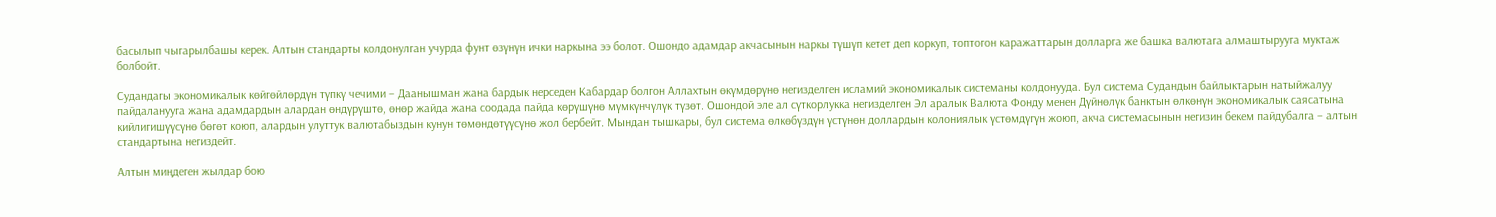басылып чыгарылбашы керек. Алтын стандарты колдонулган учурда фунт өзүнүн ички наркына ээ болот. Ошондо адамдар акчасынын наркы түшүп кетет деп коркуп, топтогон каражаттарын долларга же башка валютага алмаштырууга муктаж болбойт.

Судандагы экономикалык көйгөйлөрдүн түпкү чечими – Даанышман жана бардык нерседен Кабардар болгон Аллахтын өкүмдөрүнө негизделген исламий экономикалык системаны колдонууда. Бул система Судандын байлыктарын натыйжалуу пайдаланууга жана адамдардын алардан өндүрүштө, өнөр жайда жана соодада пайда көрүшүнө мүмкүнчүлүк түзөт. Ошондой эле ал сүткорлукка негизделген Эл аралык Валюта Фонду менен Дүйнөлүк банктын өлкөнүн экономикалык саясатына кийлигишүүсүнө бөгөт коюп, алардын улуттук валютабыздын кунун төмөндөтүүсүнө жол бербейт. Мындан тышкары, бул система өлкөбүздүн үстүнөн доллардын колониялык үстөмдүгүн жоюп, акча системасынын негизин бекем пайдубалга – алтын стандартына негиздейт.

Алтын миңдеген жылдар бою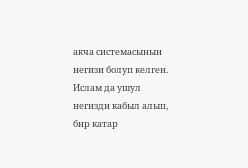акча системасынын негизи болуп келген. Ислам да ушул негизди кабыл алып, бир катар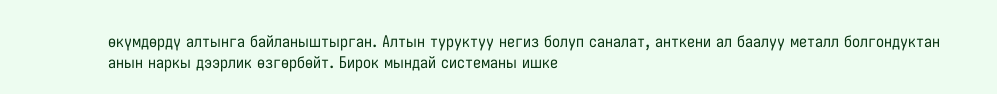өкүмдөрдү алтынга байланыштырган. Алтын туруктуу негиз болуп саналат, анткени ал баалуу металл болгондуктан анын наркы дээрлик өзгөрбөйт. Бирок мындай системаны ишке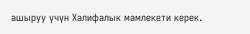ашыруу үчүн Халифалык мамлекети керек.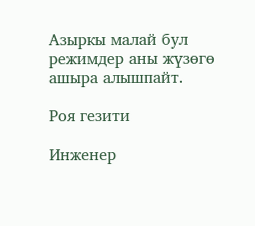Азыркы малай бул режимдер аны жүзөгө ашыра алышпайт.

Роя гезити

Инженер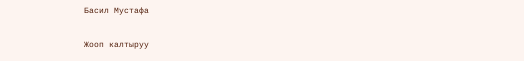Басил Мустафа

Жооп калтыруу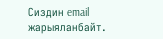Сиздин email жарыяланбайт.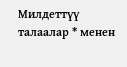Милдеттүү талаалар * менен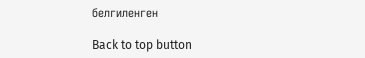белгиленген

Back to top button